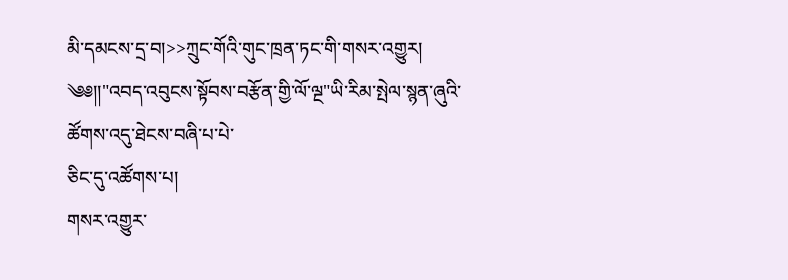མི་དམངས་དྲ་བ།>>ཀྲུང་གོའི་གུང་ཁྲན་ཏང་གི་གསར་འགྱུར།
༄༅།།"འབད་འབུངས་སྟོབས་བརྩོན་གྱི་ལོ་ལྔ"ཡི་རིམ་སྤེལ་སྙན་ཞུའི་ཚོགས་འདུ་ཐེངས་བཞི་པ་པེ་
ཅིང་དུ་འཚོགས་པ།
གསར་འགྱུར་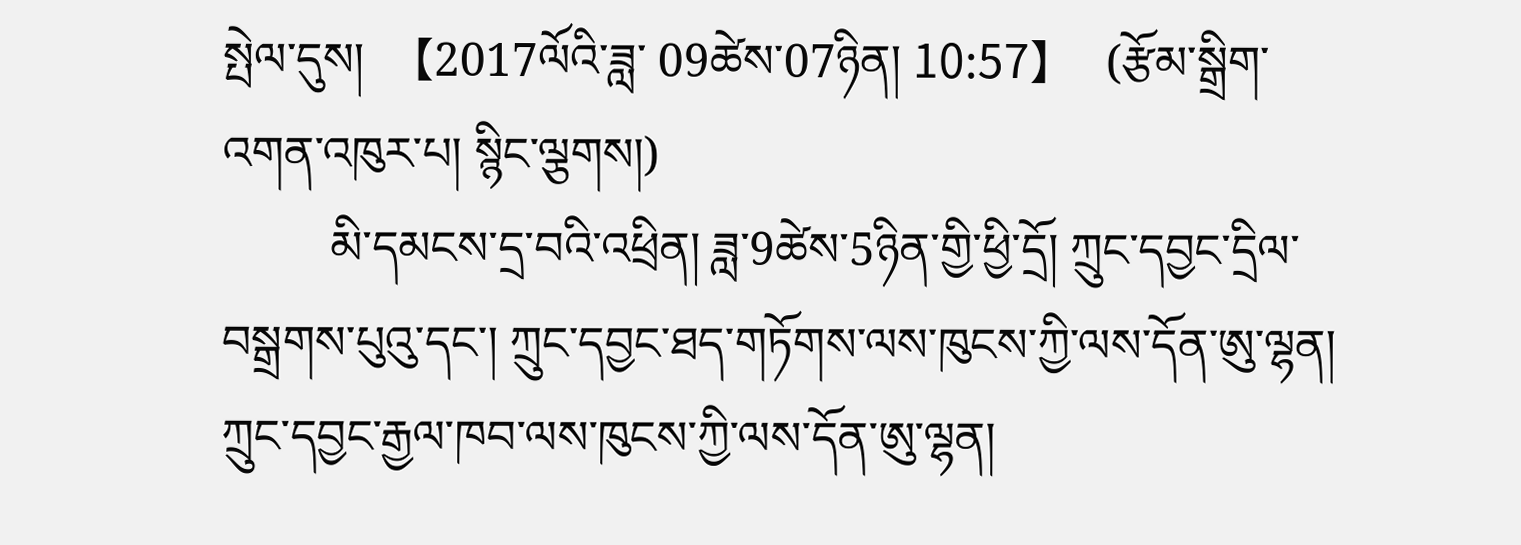སྤེལ་དུས།  【2017ལོའི་ཟླ་ 09ཚེས་07ཉིན། 10:57】   (རྩོམ་སྒྲིག་འགན་འཁུར་པ། སྙིང་ལྕགས།)
         མི་དམངས་དྲ་བའི་འཕྲིན། ཟླ་9ཚེས་5ཉིན་གྱི་ཕྱི་དྲོ། ཀྲུང་དབྱང་དྲིལ་བསྒྲགས་པུའུ་དང་། ཀྲུང་དབྱང་ཐད་གཏོགས་ལས་ཁུངས་ཀྱི་ལས་དོན་ཨུ་ལྷན། ཀྲུང་དབྱང་རྒྱལ་ཁབ་ལས་ཁུངས་ཀྱི་ལས་དོན་ཨུ་ལྷན།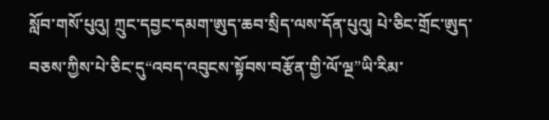སློབ་གསོ་པུའུ། ཀྲུང་དབྱང་དམག་ཨུད་ཆབ་སྲིད་ལས་དོན་པུའུ། པེ་ཅིང་གྲོང་ཨུད་བཅས་ཀྱིས་པེ་ཅིང་དུ“འབད་འབུངས་སྟོབས་བརྩོན་གྱི་ལོ་ལྔ”ཡི་རིམ་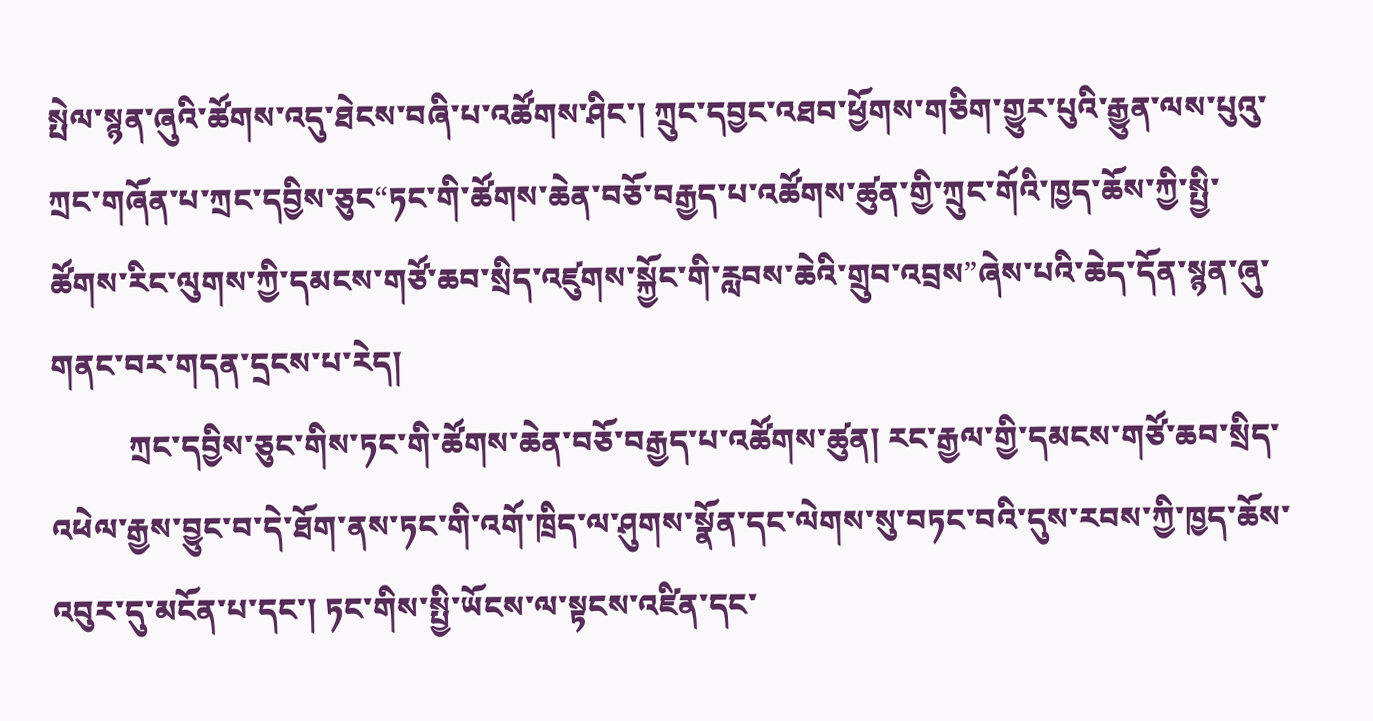སྤེལ་སྙན་ཞུའི་ཚོགས་འདུ་ཐེངས་བཞི་པ་འཚོགས་ཤིང་། ཀྲུང་དབྱང་འཐབ་ཕྱོགས་གཅིག་གྱུར་པུའི་རྒྱུན་ལས་པུའུ་ཀྲང་གཞོན་པ་ཀྲང་དབྱིས་ཅུང“ཏང་གི་ཚོགས་ཆེན་བཅོ་བརྒྱད་པ་འཚོགས་ཚུན་གྱི་ཀྲུང་གོའི་ཁྱད་ཆོས་ཀྱི་སྤྱི་ཚོགས་རིང་ལུགས་ཀྱི་དམངས་གཙོ་ཆབ་སྲིད་འཛུགས་སྐྱོང་གི་རླབས་ཆེའི་གྲུབ་འབྲས”ཞེས་པའི་ཆེད་དོན་སྙན་ཞུ་གནང་བར་གདན་དྲངས་པ་རེད།
          ཀྲང་དབྱིས་ཅུང་གིས་ཏང་གི་ཚོགས་ཆེན་བཅོ་བརྒྱད་པ་འཚོགས་ཚུན། རང་རྒྱལ་གྱི་དམངས་གཙོ་ཆབ་སྲིད་འཕེལ་རྒྱས་བྱུང་བ་དེ་ཐོག་ནས་ཏང་གི་འགོ་ཁྲིད་ལ་ཤུགས་སྣོན་དང་ལེགས་སུ་བཏང་བའི་དུས་རབས་ཀྱི་ཁྱད་ཆོས་འབུར་དུ་མངོན་པ་དང་། ཏང་གིས་སྤྱི་ཡོངས་ལ་སྟངས་འཛིན་དང་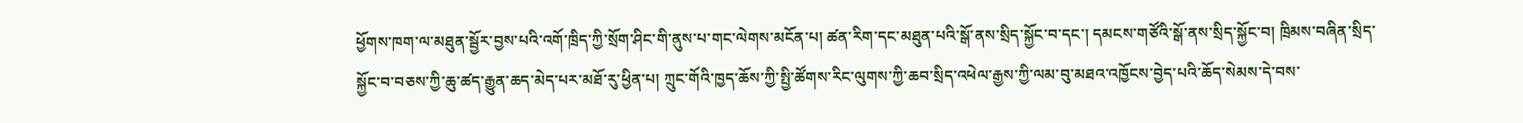ཕྱོགས་ཁག་ལ་མཐུན་སྦྱོར་བྱས་པའི་འགོ་ཁྲིད་ཀྱི་སྲོག་ཤིང་གི་ནུས་པ་གང་ལེགས་མངོན་པ། ཚན་རིག་དང་མཐུན་པའི་སྒོ་ནས་སྲིད་སྐྱོང་བ་དང་། དམངས་གཙོའི་སྒོ་ནས་སྲིད་སྐྱོང་བ། ཁྲིམས་བཞིན་སྲིད་སྐྱོང་བ་བཅས་ཀྱི་ཆུ་ཚད་རྒྱུན་ཆད་མེད་པར་མཐོ་རུ་ཕྱིན་པ། ཀྲུང་གོའི་ཁྱད་ཆོས་ཀྱི་སྤྱི་ཚོགས་རིང་ལུགས་ཀྱི་ཆབ་སྲིད་འཕེལ་རྒྱས་ཀྱི་ལམ་བུ་མཐའ་འཁྱོངས་བྱེད་པའི་ཆོད་སེམས་དེ་བས་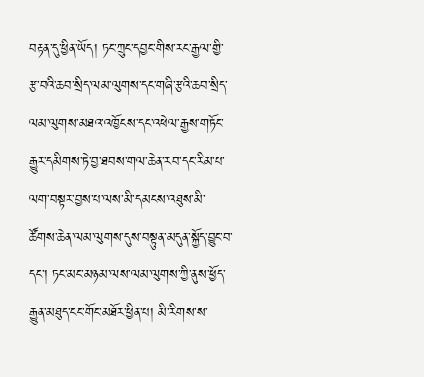བརྟན་དུ་ཕྱིན་ཡོད། ཏང་ཀྲུང་དབྱང་གིས་རང་རྒྱལ་གྱི་རྩ་བའི་ཆབ་སྲིད་ལམ་ལུགས་དང་གཞི་རྩའི་ཆབ་སྲིད་ལམ་ལུགས་མཐའ་འཁྱོངས་དང་འཕེལ་རྒྱས་གཏོང་རྒྱུར་དམིགས་ཏེ་བྱ་ཐབས་གལ་ཆེན་རབ་དང་རིམ་པ་ལག་བསྟར་བྱས་པ་ལས་མི་དམངས་འཐུས་མི་ཚོགས་ཆེན་ལམ་ལུགས་དུས་བསྟུན་མདུན་སྐྱོད་བྱུང་བ་དང་། ཏང་མང་མཉམ་ལས་ལམ་ལུགས་ཀྱི་ནུས་ཕྱོད་རྒྱུན་མཐུད་ངང་གོང་མཐོར་ཕྱིན་པ། མི་རིགས་ས་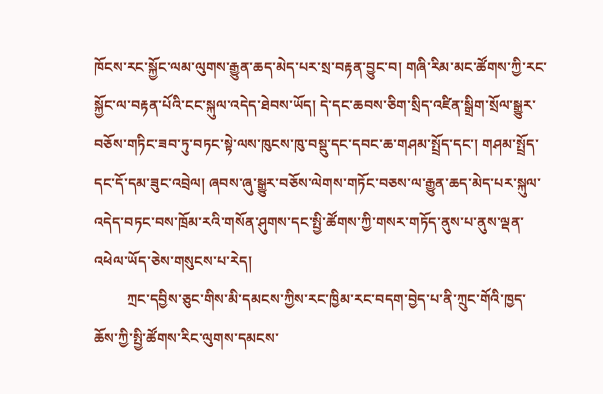ཁོངས་རང་སྐྱོང་ལམ་ལུགས་རྒྱུན་ཆད་མེད་པར་སྲ་བརྟན་བྱུང་བ། གཞི་རིམ་མང་ཚོགས་ཀྱི་རང་སྐྱོང་ལ་བརྟན་པོའི་ངང་སྐུལ་འདེད་ཐེབས་ཡོད། དེ་དང་ཆབས་ཅིག་སྲིད་འཛིན་སྒྲིག་སྲོལ་སྒྱུར་བཅོས་གཏིང་ཟབ་ཏུ་བཏང་སྟེ་ལས་ཁུངས་ཁུ་བསྡུ་དང་དབང་ཆ་གཤམ་སྤྲོད་དང་། གཤམ་སྤྲོད་དང་དོ་དམ་ཟུང་འབྲེལ། ཞབས་ཞུ་སྒྱུར་བཅོས་ལེགས་གཏོང་བཅས་ལ་རྒྱུན་ཆད་མེད་པར་སྐུལ་འདེད་བཏང་བས་ཁྲོམ་རའི་གསོན་ཤུགས་དང་སྤྱི་ཚོགས་ཀྱི་གསར་གཏོད་ནུས་པ་ནུས་ལྡན་འཕེལ་ཡོད་ཅེས་གསུངས་པ་རེད།
         ཀྲང་དབྱིས་ཅུང་གིས་མི་དམངས་ཀྱིས་རང་ཁྱིམ་རང་བདག་བྱེད་པ་ནི་ཀྲུང་གོའི་ཁྱད་ཆོས་ཀྱི་སྤྱི་ཚོགས་རིང་ལུགས་དམངས་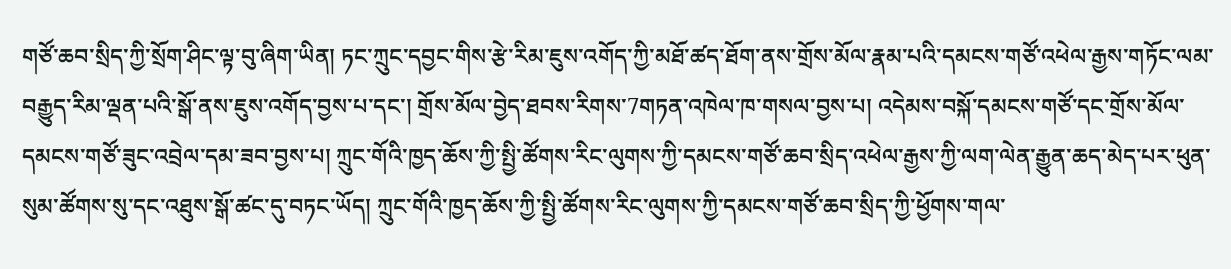གཙོ་ཆབ་སྲིད་ཀྱི་སྲོག་ཤིང་ལྟ་བུ་ཞིག་ཡིན། ཏང་ཀྲུང་དབྱང་གིས་རྩེ་རིམ་ཇུས་འགོད་ཀྱི་མཐོ་ཚད་ཐོག་ནས་གྲོས་མོལ་རྣམ་པའི་དམངས་གཙོ་འཕེལ་རྒྱས་གཏོང་ལམ་བརྒྱུད་རིམ་ལྡན་པའི་སྒོ་ནས་ཇུས་འགོད་བྱས་པ་དང་། གྲོས་མོལ་བྱེད་ཐབས་རིགས་7གཏན་འཁེལ་ཁ་གསལ་བྱས་པ། འདེམས་བསྐོ་དམངས་གཙོ་དང་གྲོས་མོལ་དམངས་གཙོ་ཟུང་འབྲེལ་དམ་ཟབ་བྱས་པ། ཀྲུང་གོའི་ཁྱད་ཆོས་ཀྱི་སྤྱི་ཚོགས་རིང་ལུགས་ཀྱི་དམངས་གཙོ་ཆབ་སྲིད་འཕེལ་རྒྱས་ཀྱི་ལག་ལེན་རྒྱུན་ཆད་མེད་པར་ཕུན་སུམ་ཚོགས་སུ་དང་འཐུས་སྒོ་ཚང་དུ་བཏང་ཡོད། ཀྲུང་གོའི་ཁྱད་ཆོས་ཀྱི་སྤྱི་ཚོགས་རིང་ལུགས་ཀྱི་དམངས་གཙོ་ཆབ་སྲིད་ཀྱི་ཕྱོགས་གལ་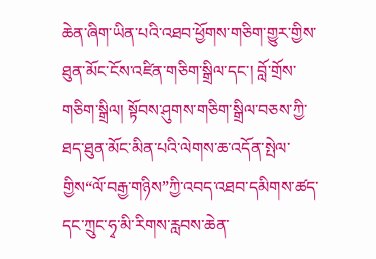ཆེན་ཞིག་ཡིན་པའི་འཐབ་ཕྱོགས་གཅིག་གྱུར་གྱིས་ཐུན་མོང་ངོས་འཛིན་གཅིག་སྒྲིལ་དང་། བློ་གྲོས་གཅིག་སྒྲིལ། སྟོབས་ཤུགས་གཅིག་སྒྲིལ་བཅས་ཀྱི་ཐད་ཐུན་མོང་མིན་པའི་ལེགས་ཆ་འདོན་སྤེལ་གྱིས“ལོ་བརྒྱ་གཉིས”ཀྱི་འབད་འཐབ་དམིགས་ཚད་དང་ཀྲུང་ཧྭ་མི་རིགས་རླབས་ཆེན་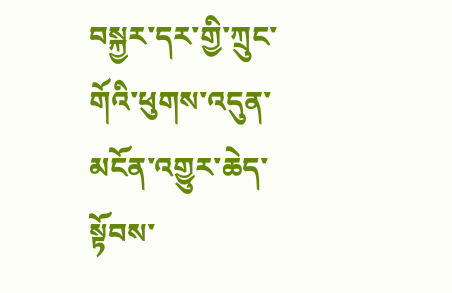བསྐྱར་དར་གྱི་ཀྲུང་གོའི་ཕུགས་འདུན་མངོན་འགྱུར་ཆེད་སྟོབས་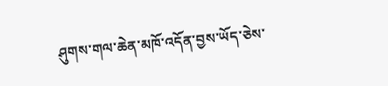ཤུགས་གལ་ཆེན་མཁོ་འདོན་བྱས་ཡོད་ཅེས་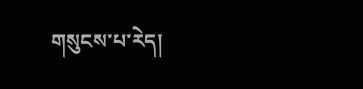གསུངས་པ་རེད།